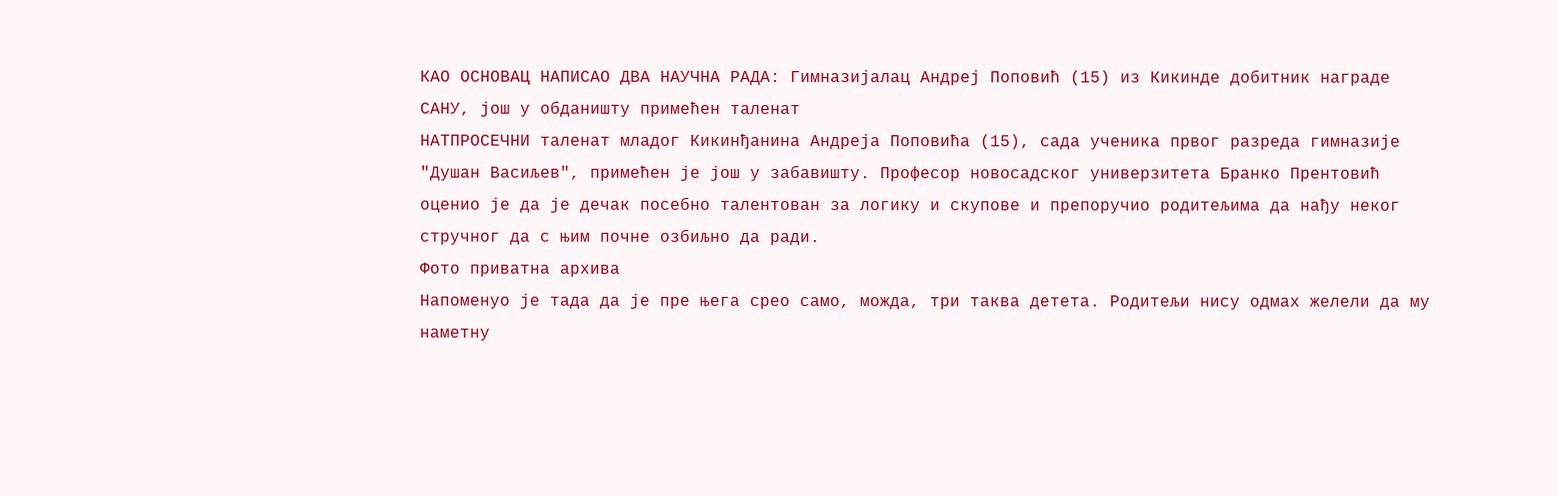КАО ОСНОВАЦ НАПИСАО ДВА НАУЧНА РАДА: Гимназијалац Андреј Поповић (15) из Кикинде добитник награде САНУ, још у обданишту примећен таленат
НАТПРОСЕЧНИ таленат младог Кикинђанина Андреја Поповића (15), сада ученика првог разреда гимназије "Душан Васиљев", примећен је још у забавишту. Професор новосадског универзитета Бранко Прентовић оценио је да је дечак посебно талентован за логику и скупове и препоручио родитељима да нађу неког стручног да с њим почне озбиљно да ради.
Фото приватна архива
Напоменуо је тада да је пре њега срео само, можда, три таква детета. Родитељи нису одмах желели да му наметну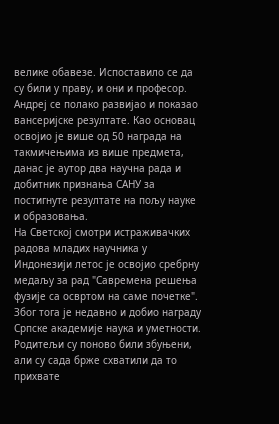велике обавезе. Испоставило се да су били у праву, и они и професор. Андреј се полако развијао и показао вансеријске резултате. Као основац освојио је више од 50 награда на такмичењима из више предмета, данас је аутор два научна рада и добитник признања САНУ за постигнуте резултате на пољу науке и образовања.
На Светској смотри истраживачких радова младих научника у Индонезији летос је освојио сребрну медаљу за рад "Савремена решења фузије са освртом на саме почетке". Због тога је недавно и добио награду Српске академије наука и уметности. Родитељи су поново били збуњени, али су сада брже схватили да то прихвате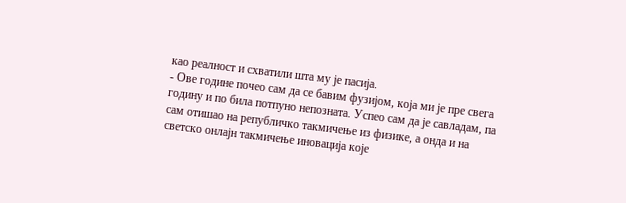као реалност и схватили шта му је пасија.
- Ове године почео сам да се бавим фузијом, која ми је пре свега годину и по била потпуно непозната. Успео сам да је савладам, па сам отишао на републичко такмичење из физике, а онда и на светско онлајн такмичење иновација које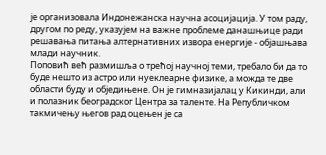је организовала Индонежанска научна асоцијација. У том раду, другом по реду, указујем на важне проблеме данашњице ради решавања питања алтернативних извора енергије - објашњава млади научник.
Поповић већ размишља о трећој научној теми, требало би да то буде нешто из астро или нуеклеарне физике, а можда те две области буду и обједињене. Он је гимназијалац у Кикинди, али и полазник београдског Центра за таленте. На Републичком такмичењу његов рад оцењен је са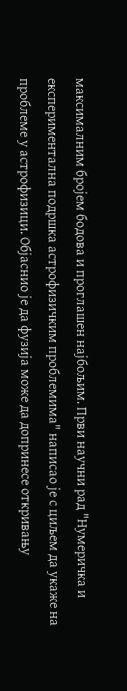максималним бројем бодова и проглашен најбољим. Први научни рад "Нумеричка и експериментална подршка астрофизичким проблемима" написао је с циљем да укаже на проблеме у астрофизици. Објаснио је да фузија може да допринесе откривању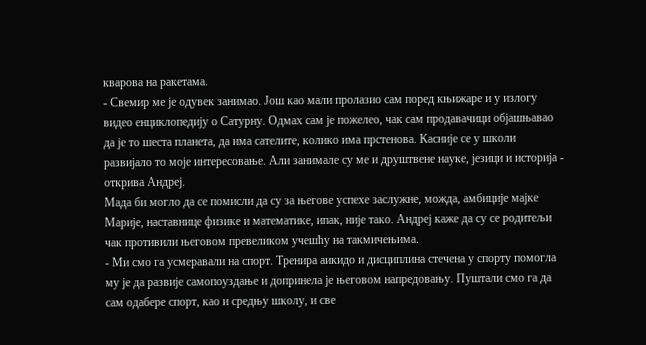кварова на ракетама.
- Свемир ме је одувек занимао. Још као мали пролазио сам поред књижаре и у излогу видео енциклопедију о Сатурну. Одмах сам је пожелео, чак сам продавачици објашњавао да је то шеста планета, да има сателите, колико има прстенова. Касније се у школи развијало то моје интересовање. Али занимале су ме и друштвене науке, језици и историја - открива Андреј.
Мада би могло да се помисли да су за његове успехе заслужне, можда, амбиције мајке Марије, наставнице физике и математике, ипак, није тако. Андреј каже да су се родитељи чак противили његовом превеликом учешћу на такмичењима.
- Ми смо га усмеравали на спорт. Тренира аикидо и дисциплина стечена у спорту помогла му је да развије самопоуздање и допринела је његовом напредовању. Пуштали смо га да сам одабере спорт, као и средњу школу, и све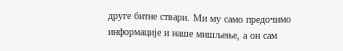друге битне ствари. Ми му само предочимо информације и наше мишљење, а он сам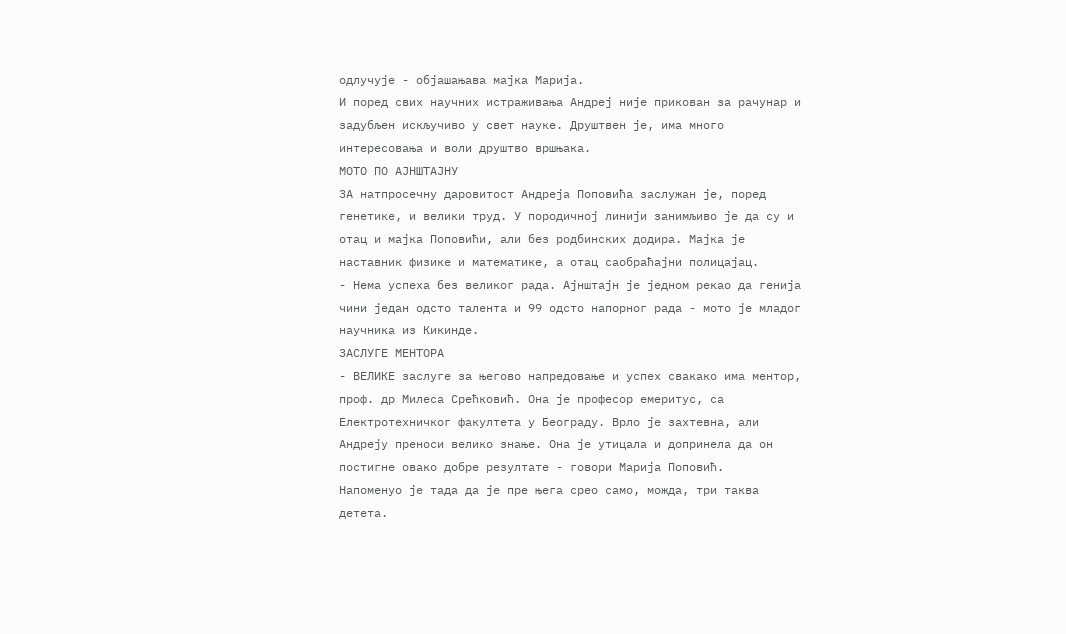одлучује - објашањава мајка Марија.
И поред свих научних истраживања Андреј није прикован за рачунар и задубљен искључиво у свет науке. Друштвен је, има много интересовања и воли друштво вршњака.
МОТО ПО АЈНШТАЈНУ
ЗА натпросечну даровитост Андреја Поповића заслужан је, поред генетике, и велики труд. У породичној линији занимљиво је да су и отац и мајка Поповићи, али без родбинских додира. Мајка је наставник физике и математике, а отац саобраћајни полицајац.
- Нема успеха без великог рада. Ајнштајн је једном рекао да генија чини један одсто талента и 99 одсто напорног рада - мото је младог научника из Кикинде.
ЗАСЛУГЕ МЕНТОРА
- ВЕЛИКЕ заслуге за његово напредовање и успех свакако има ментор, проф. др Милеса Срећковић. Она је професор емеритус, са Електротехничког факултета у Београду. Врло је захтевна, али Андреју преноси велико знање. Она је утицала и допринела да он постигне овако добре резултате - говори Марија Поповић.
Напоменуо је тада да је пре њега срео само, можда, три таква детета.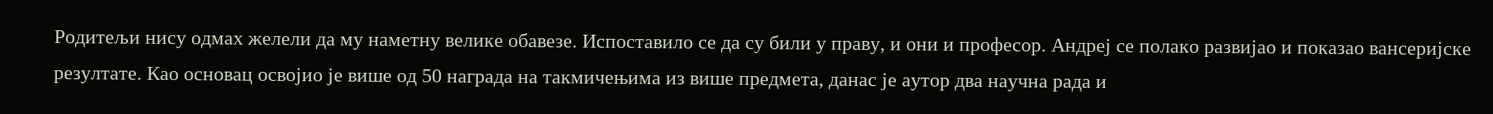Родитељи нису одмах желели да му наметну велике обавезе. Испоставило се да су били у праву, и они и професор. Андреј се полако развијао и показао вансеријске резултате. Као основац освојио је више од 50 награда на такмичењима из више предмета, данас је аутор два научна рада и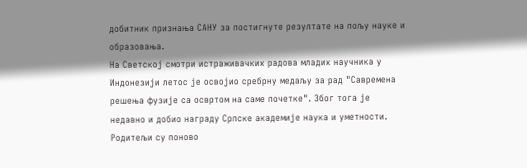добитник признања САНУ за постигнуте резултате на пољу науке и образовања.
На Светској смотри истраживачких радова младих научника у Индонезији летос је освојио сребрну медаљу за рад "Савремена решења фузије са освртом на саме почетке". Због тога је недавно и добио награду Српске академије наука и уметности. Родитељи су поново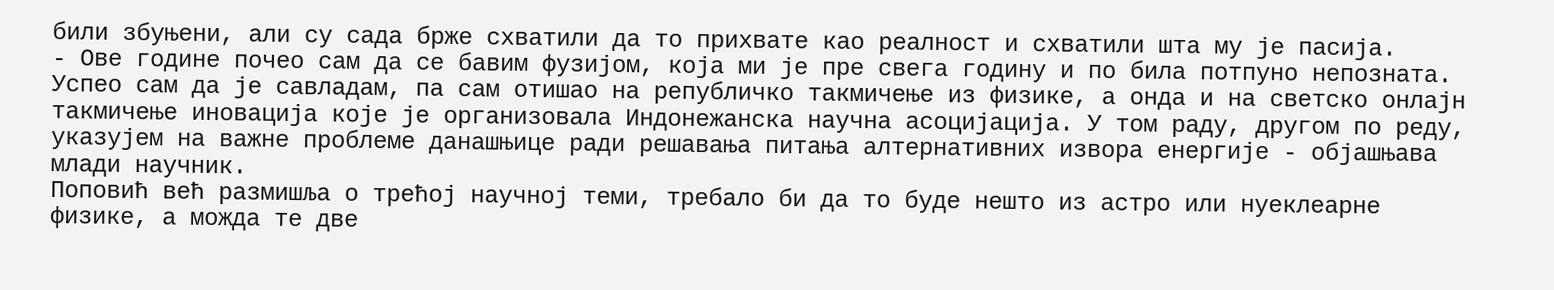били збуњени, али су сада брже схватили да то прихвате као реалност и схватили шта му је пасија.
- Ове године почео сам да се бавим фузијом, која ми је пре свега годину и по била потпуно непозната. Успео сам да је савладам, па сам отишао на републичко такмичење из физике, а онда и на светско онлајн такмичење иновација које је организовала Индонежанска научна асоцијација. У том раду, другом по реду, указујем на важне проблеме данашњице ради решавања питања алтернативних извора енергије - објашњава млади научник.
Поповић већ размишља о трећој научној теми, требало би да то буде нешто из астро или нуеклеарне физике, а можда те две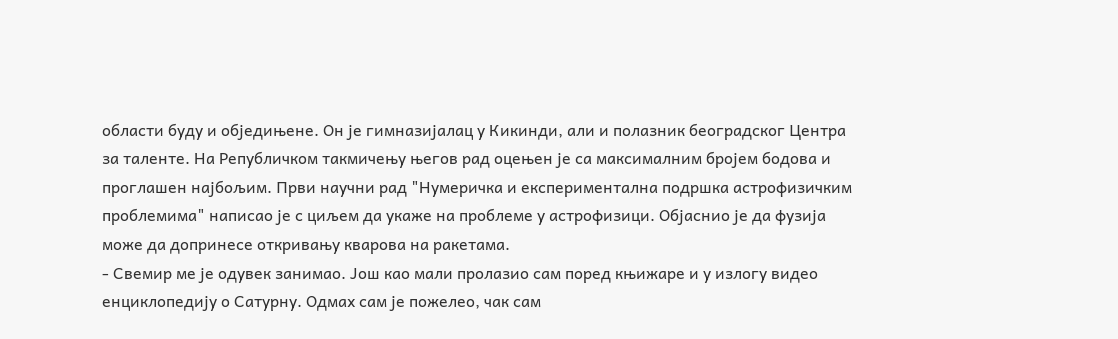области буду и обједињене. Он је гимназијалац у Кикинди, али и полазник београдског Центра за таленте. На Републичком такмичењу његов рад оцењен је са максималним бројем бодова и проглашен најбољим. Први научни рад "Нумеричка и експериментална подршка астрофизичким проблемима" написао је с циљем да укаже на проблеме у астрофизици. Објаснио је да фузија може да допринесе откривању кварова на ракетама.
- Свемир ме је одувек занимао. Још као мали пролазио сам поред књижаре и у излогу видео енциклопедију о Сатурну. Одмах сам је пожелео, чак сам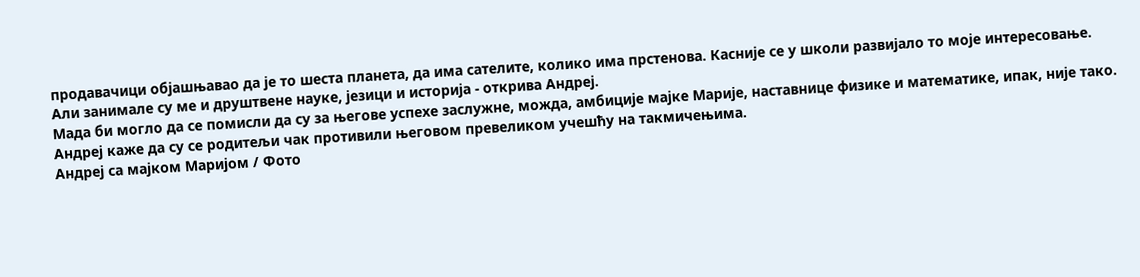продавачици објашњавао да је то шеста планета, да има сателите, колико има прстенова. Касније се у школи развијало то моје интересовање. Али занимале су ме и друштвене науке, језици и историја - открива Андреј.
Мада би могло да се помисли да су за његове успехе заслужне, можда, амбиције мајке Марије, наставнице физике и математике, ипак, није тако. Андреј каже да су се родитељи чак противили његовом превеликом учешћу на такмичењима.
Андреј са мајком Маријом / Фото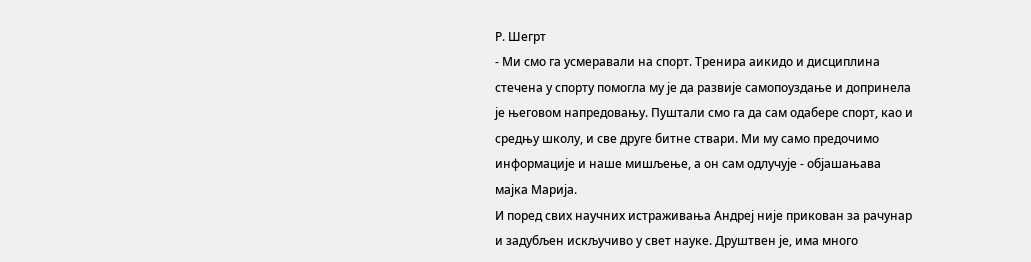Р. Шегрт
- Ми смо га усмеравали на спорт. Тренира аикидо и дисциплина стечена у спорту помогла му је да развије самопоуздање и допринела је његовом напредовању. Пуштали смо га да сам одабере спорт, као и средњу школу, и све друге битне ствари. Ми му само предочимо информације и наше мишљење, а он сам одлучује - објашањава мајка Марија.
И поред свих научних истраживања Андреј није прикован за рачунар и задубљен искључиво у свет науке. Друштвен је, има много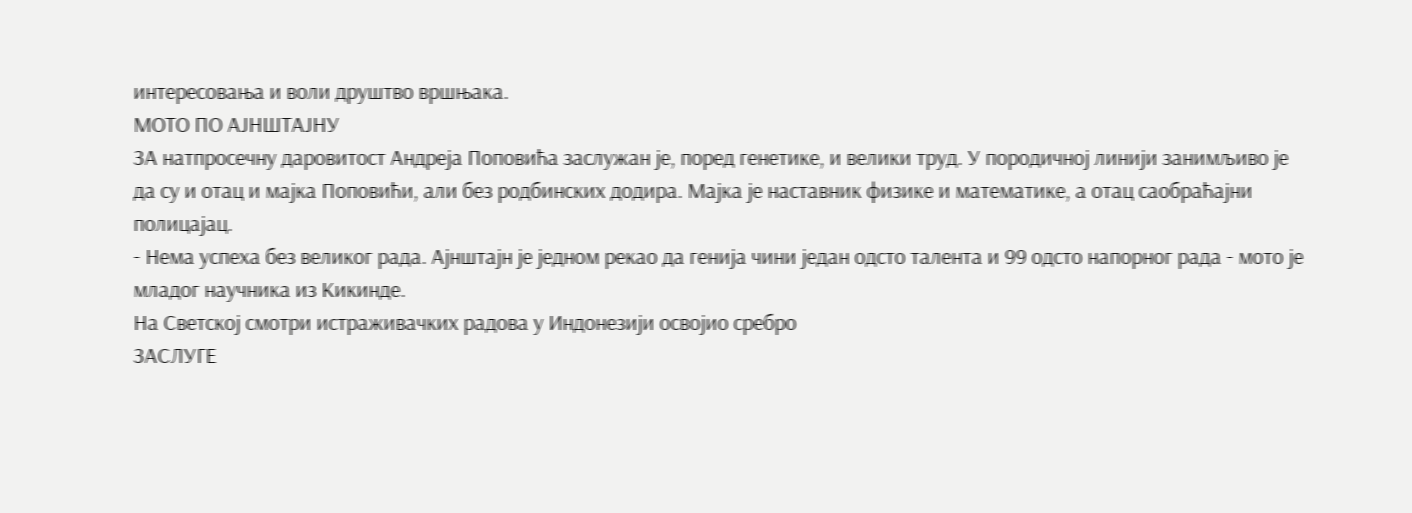интересовања и воли друштво вршњака.
МОТО ПО АЈНШТАЈНУ
ЗА натпросечну даровитост Андреја Поповића заслужан је, поред генетике, и велики труд. У породичној линији занимљиво је да су и отац и мајка Поповићи, али без родбинских додира. Мајка је наставник физике и математике, а отац саобраћајни полицајац.
- Нема успеха без великог рада. Ајнштајн је једном рекао да генија чини један одсто талента и 99 одсто напорног рада - мото је младог научника из Кикинде.
На Светској смотри истраживачких радова у Индонезији освојио сребро
ЗАСЛУГЕ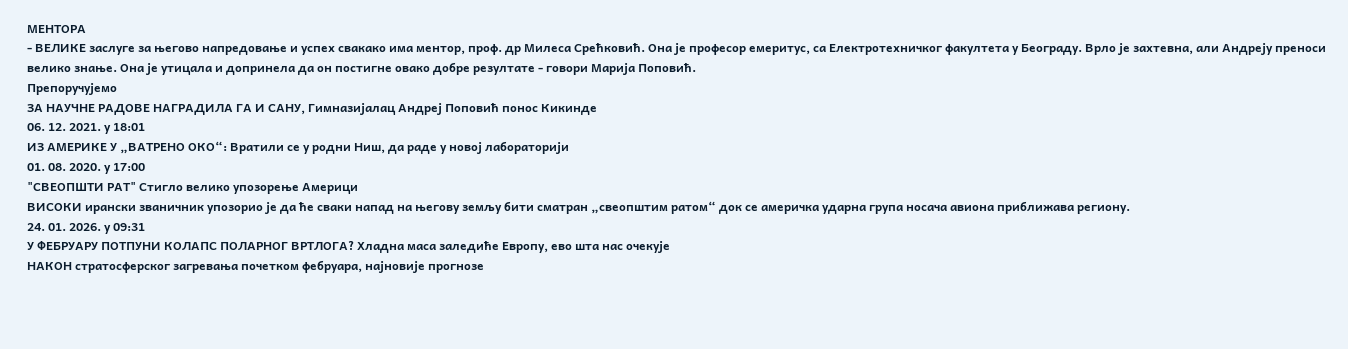МЕНТОРА
- ВЕЛИКЕ заслуге за његово напредовање и успех свакако има ментор, проф. др Милеса Срећковић. Она је професор емеритус, са Електротехничког факултета у Београду. Врло је захтевна, али Андреју преноси велико знање. Она је утицала и допринела да он постигне овако добре резултате - говори Марија Поповић.
Препоручујемо
ЗА НАУЧНЕ РАДОВЕ НАГРАДИЛА ГА И САНУ, Гимназијалац Андреј Поповић понос Кикинде
06. 12. 2021. у 18:01
ИЗ АМЕРИКЕ У „ВАТРЕНО ОКО“: Вратили се у родни Ниш, да раде у новој лабораторији
01. 08. 2020. у 17:00
"СВЕОПШТИ РАТ" Стигло велико упозорење Америци
ВИСОКИ ирански званичник упозорио је да ће сваки напад на његову земљу бити сматран „свеопштим ратом“ док се америчка ударна група носача авиона приближава региону.
24. 01. 2026. у 09:31
У ФЕБРУАРУ ПОТПУНИ КОЛАПС ПОЛАРНОГ ВРТЛОГА? Хладна маса заледиће Европу, ево шта нас очекује
НАКОН стратосферског загревања почетком фебруара, најновије прогнозе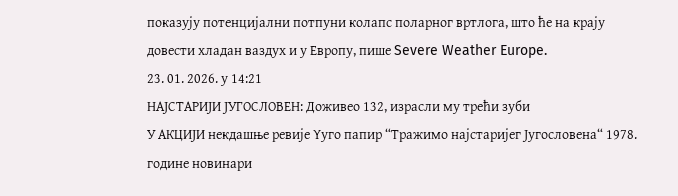показују потенцијални потпуни колапс поларног вртлога, што ће на крају довести хладан ваздух и у Европу, пише Severe Weather Europe.
23. 01. 2026. у 14:21
НАЈСТАРИЈИ ЈУГОСЛОВЕН: Доживео 132, израсли му трећи зуби
У АКЦИЈИ некдашње ревије Yуго папир “Тражимо најстаријег Југословена“ 1978. године новинари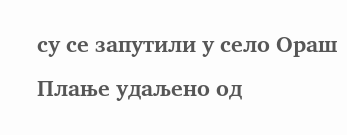су се запутили у село Ораш Плање удаљено од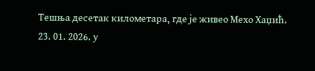Тешња десетак километара, где је живео Мехо Хаџић.
23. 01. 2026. у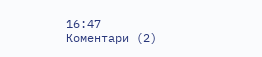16:47
Коментари (2)